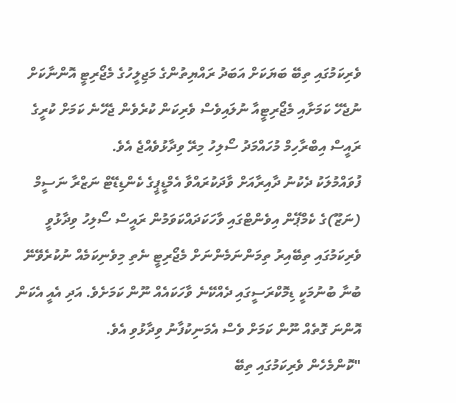ވެރިކަމުގައި ތިބޭ ބަޔަކަށް އަބަދު ރައްޔިތުންގެ މަޖިލީހުގެ މެޖޯރިޓީ އޮންނާކަށް ނުޖެހޭ ކަމަށާއި މެޖޯރިޓީއާ ނުލައިވެސް ވެރިކަން ކުރެވެން ޖެހޭނެ ކަމަށް ކުރީގެ ރައީސް އިބްރާހިމް މުހައްމަދު ސޯލިހު މިރޭ ވިދާޅުވެއްޖެ އެވެ.
ފުވައްމުލަކު ދެކުނު ދާއިރާއަށް ވާދަކުރައްވާ އެމްޑީޕީގެ ކެންޑިޑޭޓް ނަޒްރާ ނަސީމް (ނަޒޫ)ގެ ކެމްޕޭން އިވެންޓްގައި ވާހަކަދައްކަވަމުން ރައީސް ސޯލިހު ވިދާޅުވީ ވެރިކަމުގައި ތިބޭއިރު ތިމަންނަމެންނަށް މެޖޯރިޓީ ނެތި މިވެނިކަމެއް ނުކުރެވޭނޭ ބުނާ ބުނުމަކީ ޑިމޮކްރަސީގައި ދެއްކޭނެ ވާހަކައެއް ނޫން ކަމަށެވެ. އަދި އެއީ އެކަން އޮންނަ ގޮތެއް ނޫން ކަމަށް ވެސް އެމަނިކުފާނު ވިދާޅުވި އެވެ.
"ކޮންމެހެން ވެރިކަމުގައި ތިބޭ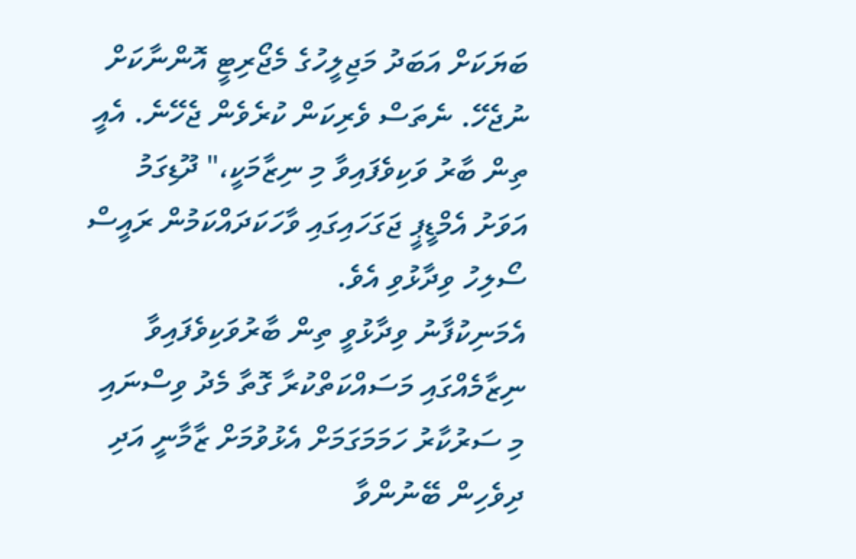ބަޔަކަށް އަބަދު މަޖިލީހުގެ މެޖޯރިޓީ އޮންނާކަށް ނުޖެހޭ. ނެތަސް ވެރިކަން ކުރެވެން ޖެހޭނެ. އެއީ ތިން ބާރު ވަކިވެފައިވާ މި ނިޒާމަކީ،" ދޫޑިގަމު އަވަށު އެމްޑީޕީ ޖަގަހައިގައި ވާހަކަދައްކަމުން ރައީސް ސޯލިހު ވިދާޅުވި އެވެ.
އެމަނިކުފާނު ވިދާޅުވީ ތިން ބާރުވަކިވެފައިވާ ނިޒާމެއްގައި މަސައްކަތްކުރާ ގޮތާ މެދު ވިސްނައި މި ސަރުކާރު ހަމަމަގަމަށް އެޅުވުމަށް ޒާމާނީ އަދި ދިވެހިން ބޭނުންވާ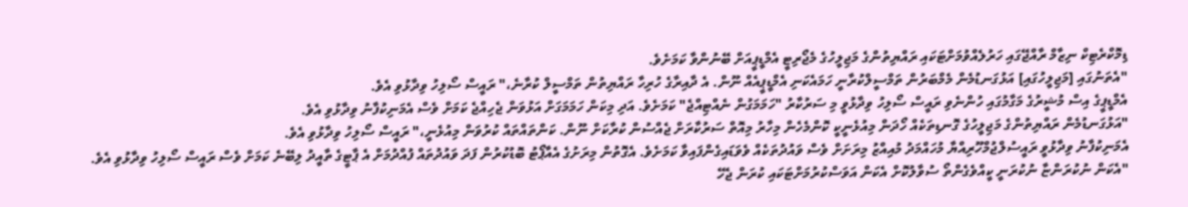ޑިމޮކްރެޓިކް ނިޒާމް ރާއްޖޭގައި ހަރުލެއްވުމަށްޓަކައި ރައްޔިތުންގެ މަޖިލީހުގެ މެޖޯރިޓީ އެމްޑީޕީއަށް ބޭނުންވާ ކަމަށެވެ.
"އެތަނުގައި [މަޖިލީހުގައި] އަޅުގަނޑުމެން މެމްބަރުން ތަމްސީލްކުރާނީ ހަމައެކަނި އެމްޑީޕީއެއް ނޫން. އެ ދާއިރާގެ ހުރިހާ ރައްޔިތުން ތަމްސީލް ކުރާނެ،" ރައީސް ސޯލިހު ވިދާޅުވި އެވެ.
އެމްޑީޕީގެ އިސް މުޝީރުގެ މަގާމުގައި ހުންނެވި ރައީސް ސޯލިހު ވިދާޅުވީ މި ސަރުކާރު "ހަމަމަގުން ނެއްޓިއްޖެ" ކަމަށެވެ. އަދި މިކަން ހަމަމަގަށް އަޅުވަން ޖެހިއްޖެ ކަމަށް ވެސް އެމަނިކުފާނު ވިދާޅުވި އެވެ.
"އަޅުގަނޑުމެން ރައްޔިތުންގެ މަޖިލީހުގެ ގޮނޑިތަކެއް ހޯދަން މިއުޅެނީކީ ކޮންމެހެން މިހާރު މިއޮތް ސަރުކާރަށް ޖެއްސުން ކުރާކަށް ނޫން. ކަންތައްތައް ކުރުވަން މިއުޅެނީ،" ރައީސް ސޯލިހު ވިދާޅުވި އެވެ.
އެމަނިކުފާނު ވިދާޅުވީ ރައީސުލްޖުމްހޫރިއްޔާ މުހައްމަދު މުއިއްޒު މިރަށަށް ވެސް ވައުދުތަކެއް ވެވަޑައިގެންފައިވާ ކަމަށެވެ. އެގޮތުން މިރަށުގެ އެއާޕޯޓު ބޮޑުކުރުން ފަދަ ވައުދުތައް ފުއްދުމަށް އެ ޕާޓީގެ ތާއީދު ލިބޭނެ ކަމަށް ވެސް ރައީސް ސޯލިހު ވިދާޅުވި އެވެ.
"އެކަން ނުކުރަންޏާ ނުކުރަނީ ކީއްވެގެންތޯ ސުވާލުކޮށް އެކަން އަވަސްކުރުމަށްޓަކައި ކުރަން ޖެހޭ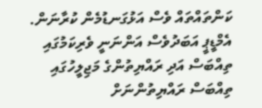ކަންތައްތައް ވެސް އަޅުގަނޑުމެން ކުރާނަން. އެމްޑީޕީ އަބަދުވެސް އަންނަނީ ވެރިކަމުގައި ތިއްބަސް އަދި ރައްޔިތުންގެ މަޖިލީހުގައި ތިއްބަސް ރައްޔިތުންނަށް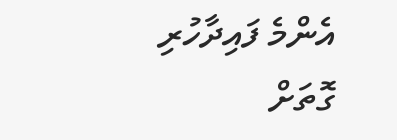އެންމެ ފައިދާހުރި ގޮތަށް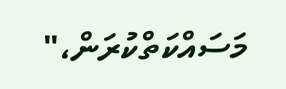މަސައްކަތްކުރަން،"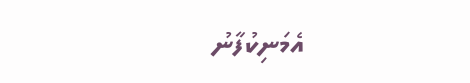އެމަނިކުފާނު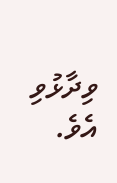ވިދާޅުވި އެވެ.